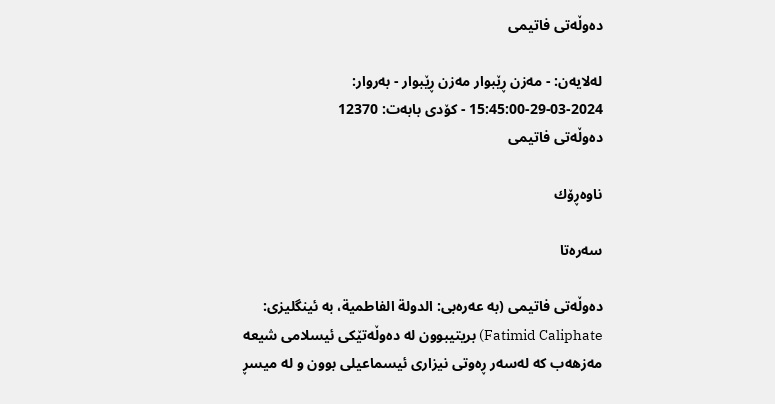دەوڵەتی فاتیمی

له‌لایه‌ن: - مەزن ڕێبوار مەزن ڕێبوار - به‌روار: 2024-03-29-15:45:00 - کۆدی بابەت: 12370
دەوڵەتی فاتیمی

ناوه‌ڕۆك

سەرەتا

دەوڵەتی فاتیمی (بە عەرەبی: الدولة الفاطمية، بە ئینگلیزی: Fatimid Caliphate) بریتیبوون لە دەوڵەتێکی ئیسلامی شیعە مەزهەب کە لەسەر ڕەوتی نیزاری ئیسماعیلی بوون و لە میسڕ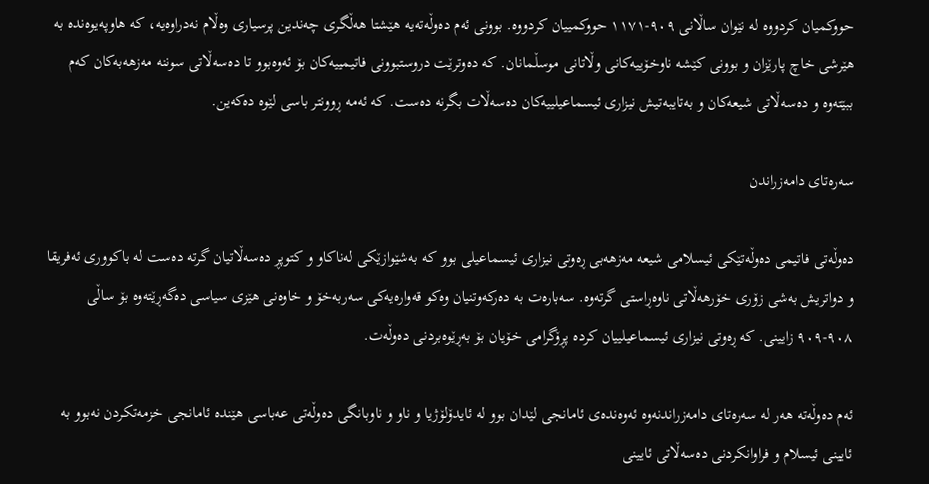حووکمیان کردووە لە نێوان ساڵانی ٩٠٩-١١٧١ حووکمییان کردووە. بوونی ئەم دەوڵەتەیە هێشتا هەڵگری چەندین پرسیاری وەڵام نەدراوەیە، کە هاوپەیوەندە بە هێرشی خاچ پارێزان و بوونی کێشە ناوخۆییەکانی وڵاتانی موسڵمانان. کە دەوترێت دروستبوونی فاتیمییەکان بۆ ئەوەبوو تا دەسەڵاتی سوننە مەزهەبەکان کەم ببێتەوە و دەسەڵاتی شیعەکان و بەتایبەتیش نیزاری ئیسماعیلییەکان دەسەڵات بگرنە دەست. کە ئەمە ڕوونتر باسی لێوە دەکەین.

سەرەتای دامەزراندن

دەوڵەتی فاتیمی دەوڵەتێکی ئیسلامی شیعە مەزهەبی ڕەوتی نیزاری ئیسماعیلی بوو کە بەشێوازێکی لەناکاو و کتوپڕ دەسەڵاتیان گرتە دەست لە باکووری ئەفریقا و دواتریش بەشی زۆری خۆرهەڵاتی ناوەڕاستی گرتەوە. سەبارەت بە دەرکەوتنیان وەکو قەوارەیەکی سەربەخۆ و خاوەنی هێزی سیاسی دەگەڕێتەوە بۆ ساڵی ٩٠٨-٩٠٩ زایینی. کە ڕەوتی نیزاری ئیسماعیلییان کردە پڕۆگرامی خۆیان بۆ بەڕێوەبردنی دەوڵەت.

ئەم دەوڵەتە هەر لە سەرەتای دامەزراندنەوە ئەوەندەی ئامانجی لێدان بوو لە ئایدۆلۆژیا و ناو و ناوبانگی دەوڵەتی عەباسی هێندە ئامانجی خزمەتکردن نەبوو بە ئایینی ئیسلام و فراوانکردنی دەسەڵاتی ئایینی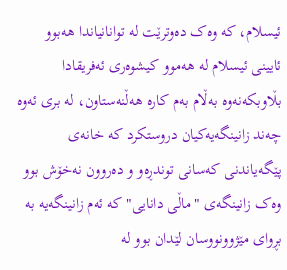ئیسلام، کە وەک دەوترێت لە توانانیاندا هەبوو ئایینی ئیسلام لە هەموو کیشوەری ئەفریقادا بڵاوبکەنەوە بەڵام بەم کارە هەڵنەستاون، لە بری ئەوە چەند زانینگەیەکیان دروستکرد کە خانەی پێگەیاندنی کەسانی توندڕەو و دەروون نەخۆش بوو وەک زانینگەی "ماڵی دانایی" کە ئەم زانینگەیە بە بڕوای مێژوونووسان لێدان بوو لە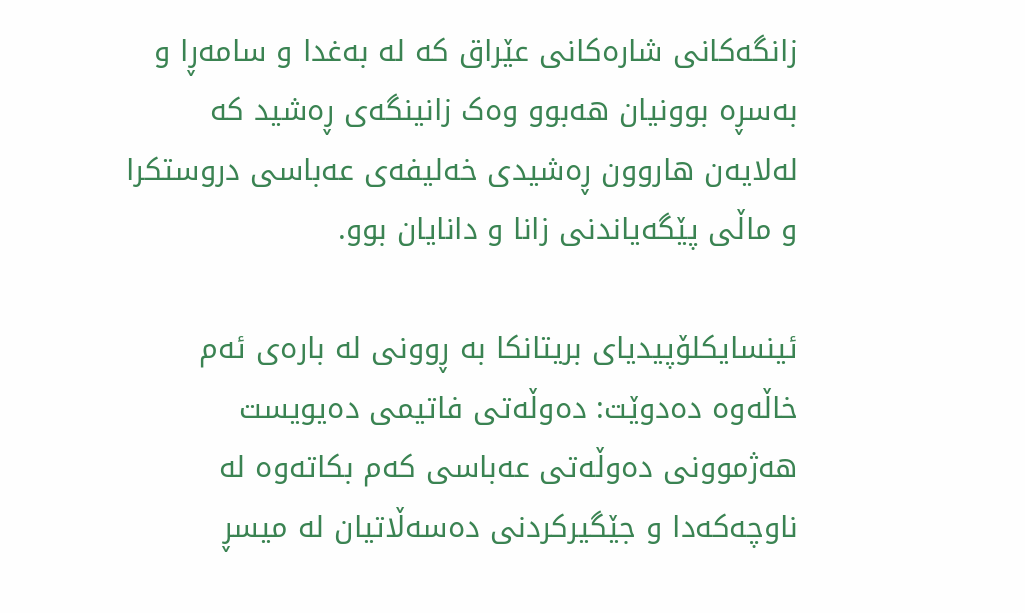زانگەکانی شارەکانی عێراق کە لە بەغدا و سامەڕا و بەسڕە بوونیان هەبوو وەک زانینگەی ڕەشید کە لەلایەن هاروون ڕەشیدی خەلیفەی عەباسی دروستکرا و ماڵی پێگەیاندنی زانا و دانایان بوو.

ئینسایکلۆپیدیای بریتانکا بە ڕوونی لە بارەی ئەم خاڵەوە دەدوێت: دەوڵەتی فاتیمی دەیویست هەژموونی دەوڵەتی عەباسی کەم بکاتەوە لە ناوچەکەدا و جێگیرکردنی دەسەڵاتیان لە میسڕ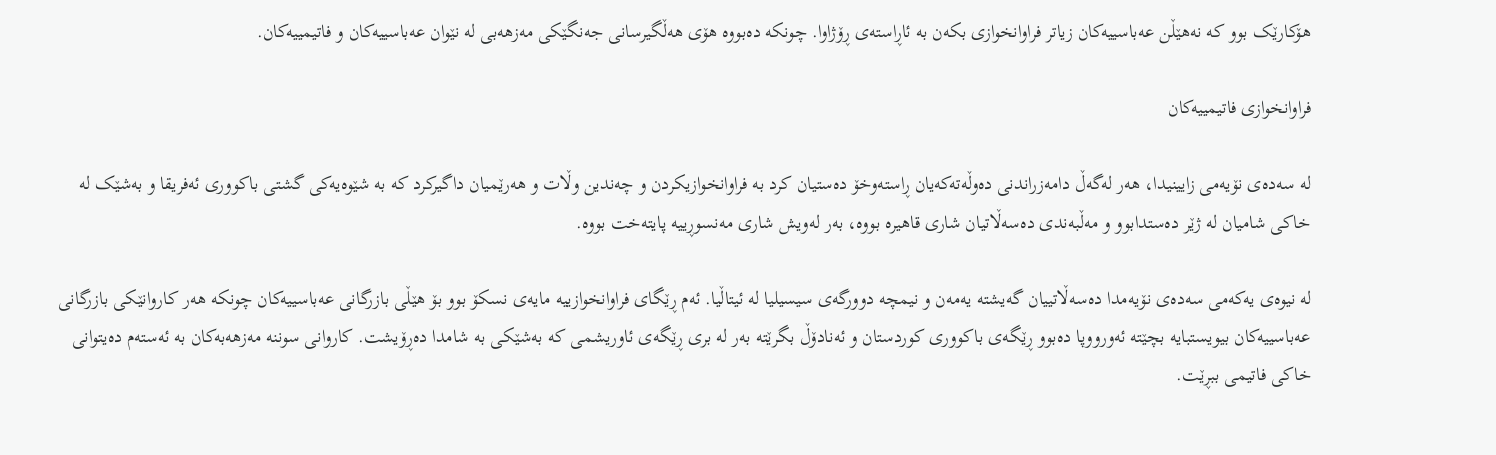هۆکارێک بوو کە نەهێڵن عەباسییەکان زیاتر فراوانخوازی بکەن بە ئاڕاستەی ڕۆژاوا. چونکە دەبووە هۆی هەڵگیرسانی جەنگێکی مەزهەبی لە نێوان عەباسییەکان و فاتیمییەکان.

فراوانخوازی فاتیمییەکان

لە سەدەی نۆیەمی زایینیدا، هەر لەگەڵ دامەزراندنی دەوڵەتەکەیان ڕاستەوخۆ دەستیان کرد بە فراوانخوازیکردن و چەندین وڵات و هەرێمیان داگیرکرد کە بە شێوەیەکی گشتی باکووری ئەفریقا و بەشێک لە خاکی شامیان لە ژێر دەستدابوو و مەڵبەندی دەسەڵاتیان شاری قاهیرە بووە، بەر لەویش شاری مەنسوڕییە پایتەخت بووە.

لە نیوەی یەکەمی سەدەی نۆیەمدا دەسەڵاتییان گەیشتە یەمەن و نیمچە دوورگەی سیسیلیا لە ئیتاڵیا. ئەم ڕێگای فراوانخوازییە مایەی نسکۆ بوو بۆ هێڵی بازرگانی عەباسییەکان چونکە هەر کاروانێکی بازرگانی عەباسییەکان بیویستبایە بچێتە ئەورووپا دەبوو ڕێگەی باکووری کوردستان و ئەنادۆڵ بگرێتە بەر لە بری ڕێگەی ئاوریشمی کە بەشێکی بە شامدا دەڕۆیشت. کاروانی سوننە مەزهەبەکان بە ئەستەم دەیتوانی خاکی فاتیمی ببڕێت.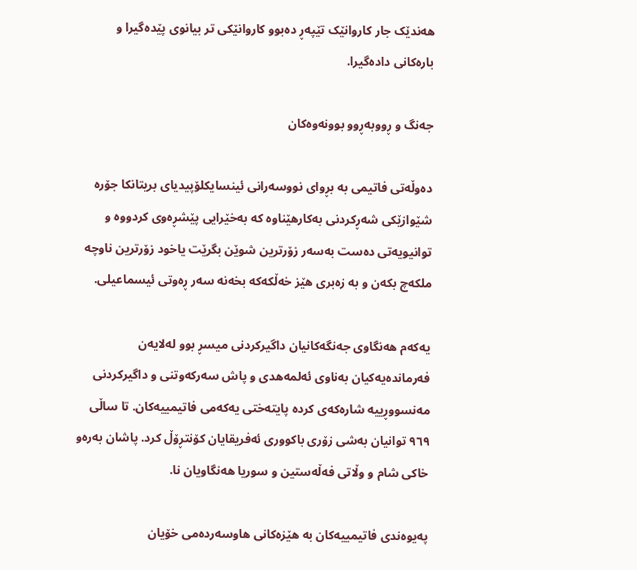هەندێک جار کاروانێک تێپەڕ دەبوو کاروانێکی تر بیانوی پێدەگیرا و بارەکانی دادەگیرا.

جەنگ و ڕووبەڕوو بوونەوەکان

دەوڵەتی فاتیمی بە بڕوای نووسەرانی ئینسایکلۆپیدیای بریتانکا جۆرە شێوازێکی شەڕکردنی بەکارهێناوە کە بەخێرایی پێشڕەوی کردووە و توانیویەتی دەست بەسەر زۆرترین شوێن بگرێت یاخود زۆرترین ناوچە ملکەچ بکەن و بە زەبری هێز خەڵکەکە بخەنە سەر ڕەوتی ئیسماعیلی.

یەکەم هەنگاوی جەنگەکانیان داگیرکردنی میسڕ بوو لەلایەن فەرماندەیەکیان بەناوی ئەلمەهدی و پاش سەرکەوتنی و داگیرکردنی مەنسووڕییە شارەکەی کردە پایتەختی یەکەمی فاتیمییەکان. تا ساڵی ٩٦٩ توانیان بەشی زۆری باکووری ئەفریقایان کۆنتڕۆڵ کرد. پاشان بەرەو خاکی شام و وڵاتی فەڵەستین و سوریا هەنگاویان نا.

پەیوەندی فاتیمییەکان بە هێزەکانی هاوسەردەمی خۆیان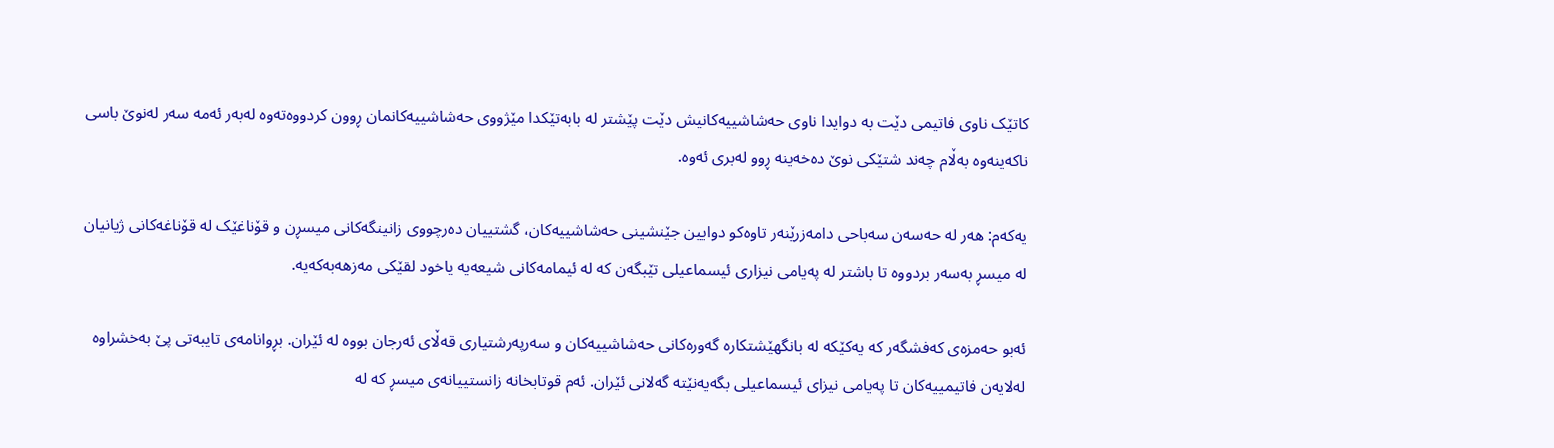کاتێک ناوی فاتیمی دێت بە دوایدا ناوی حەشاشییەکانیش دێت پێشتر لە بابەتێکدا مێژووی حەشاشییەکانمان ڕوون کردووەتەوە لەبەر ئەمە سەر لەنوێ باسی ناکەینەوە بەڵام چەند شتێکی نوێ دەخەینە ڕوو لەبری ئەوە.

یەکەم: هەر لە حەسەن سەباحی دامەزرێنەر تاوەکو دوایین جێنشینی حەشاشییەکان، گشتییان دەرچووی زانینگەکانی میسڕن و قۆناغێک لە قۆناغەکانی ژیانیان لە میسڕ بەسەر بردووە تا باشتر لە پەیامی نیزاری ئیسماعیلی تێبگەن کە لە ئیمامەکانی شیعەیە یاخود لقێکی مەزهەبەکەیە.

ئەبو حەمزەی کەفشگەر کە یەکێکە لە بانگهێشتکارە گەورەکانی حەشاشییەکان و سەرپەرشتیاری قەڵای ئەرجان بووە لە ئێران. بڕوانامەی تایبەتی پێ بەخشراوە لەلایەن فاتیمییەکان تا پەیامی نیزای ئیسماعیلی بگەیەنێتە گەلانی ئێران. ئەم قوتابخانە زانستییانەی میسڕ کە لە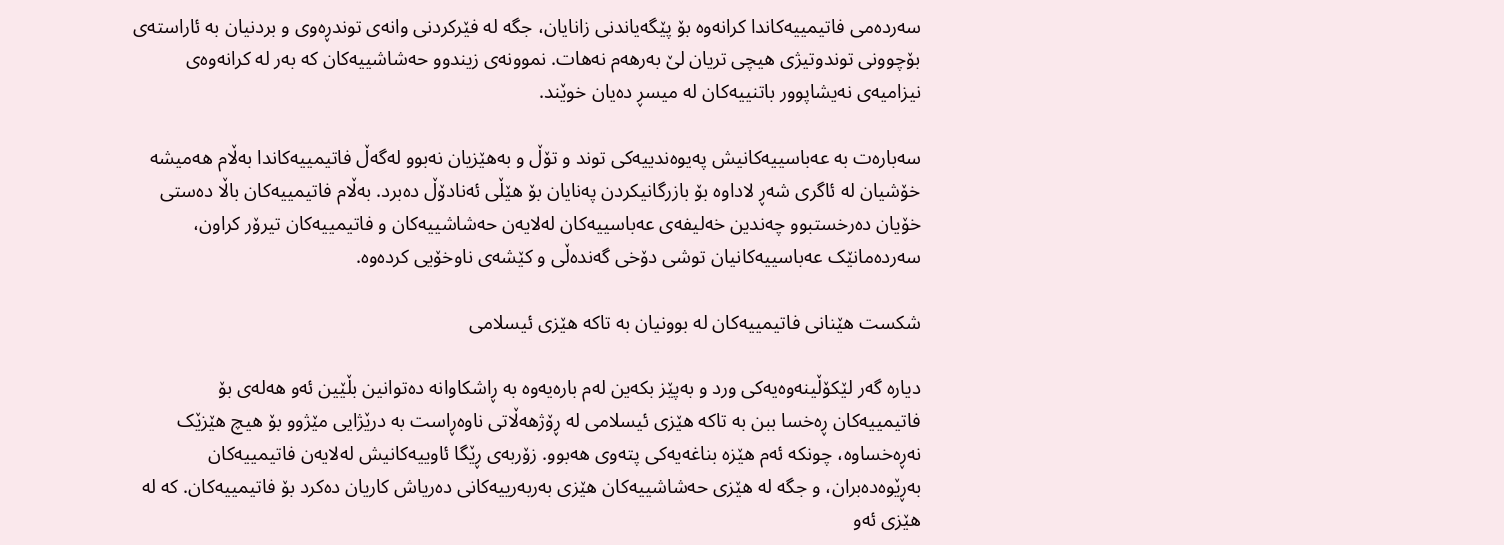سەردەمی فاتیمییەکاندا کرانەوە بۆ پێگەیاندنی زانایان، جگە لە فێرکردنی وانەی توندڕەوی و بردنیان بە ئاراستەی بۆچوونی توندوتیژی هیچی تریان لێ بەرهەم نەهات. نموونەی زیندوو حەشاشییەکان کە بەر لە کرانەوەی نیزامیەی نەیشاپوور باتنییەکان لە میسڕ دەیان خوێند.

سەبارەت بە عەباسییەکانیش پەیوەندییەکی توند و تۆڵ و بەهێزیان نەبوو لەگەڵ فاتیمییەکاندا بەڵام هەمیشە خۆشیان لە ئاگری شەڕ لاداوە بۆ بازرگانیکردن پەنایان بۆ هێڵی ئەنادۆڵ دەبرد. بەڵام فاتیمییەکان باڵا دەستی خۆیان دەرخستبوو چەندین خەلیفەی عەباسییەکان لەلایەن حەشاشییەکان و فاتیمییەکان تیرۆر کراون، سەردەمانێک عەباسییەکانیان توشی دۆخی گەندەڵی و کێشەی ناوخۆیی کردەوە.

شکست هێنانی فاتیمییەکان لە بوونیان بە تاکە هێزی ئیسلامی

دیارە گەر لێکۆڵینەوەیەکی ورد و بەپێز بکەین لەم بارەیەوە بە ڕاشکاوانە دەتوانین بڵێین ئەو هەلەی بۆ فاتیمییەکان ڕەخسا ببن بە تاکە هێزی ئیسلامی لە ڕۆژهەڵاتی ناوەڕاست بە درێژایی مێژوو بۆ هیچ هێزێک نەڕەخساوە، چونکە ئەم هێزە بناغەیەکی پتەوی هەبوو. زۆربەی ڕێگا ئاوییەکانیش لەلایەن فاتیمییەکان بەڕێوەدەبران، و جگە لە هێزی حەشاشییەکان هێزی بەربەرییەکانی دەریاش کاریان دەکرد بۆ فاتیمییەکان. کە لە هێزی ئەو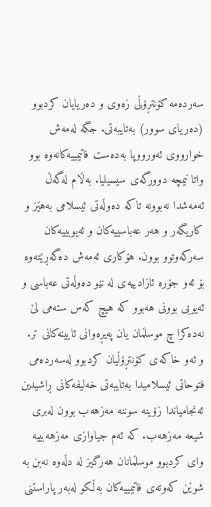سەردەمە کۆنتڕۆڵی زەوی و دەریایان کردبوو (دەریای سوور) بەتایبەتی. جگە لەمەش خوارووی ئەورووپا بەدەست فاتیمییەکانەوە بوو واتا نیمچە دوورگەی سیسیلیا. بەڵام لەگەڵ ئەمەشدا نەبوونە تاکە دەوڵەتی ئیسلامی بەهێز و کاریگەر و هەر عەباسییەکان و ئەیوبییەکان سەرکەوتوو بوون. هۆکاری ئەمەش دەگەڕێتەوە بۆ ئەو جۆرە ئازادییەی لە نێو دەوڵەتی عەباسی و ئەیوبی بوونی هەبوو کە هیچ کەس ستەمی لێ نەدەکرا چ موسڵمان یان پەیڕەوانی ئایینەکانی تر. و ئەو خاکەی کۆنتڕۆڵیان کردبوو لەسەردەمی فتوحاتی ئیسلامیدا بەتایبەتی خەلیفەکانی ڕاشیدین ئەنجامیاندا زۆینە سوننە مەزهەب بوون لەبری شیعە مەزهەب. کە ئەم جیاوازی مەزهەبییە وای کردبوو موسڵمانان هەرگیز لە دڵەوە نەبن بە شوێن کەوتەی فاتیمییەکان بەڵکو لەبەر پاراستنی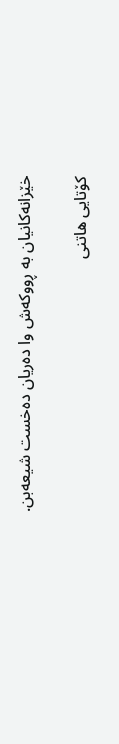خێزانەکانیان بە ڕووکەش وا دەریان دەخست شیعەبن.

کۆتایی هاتنی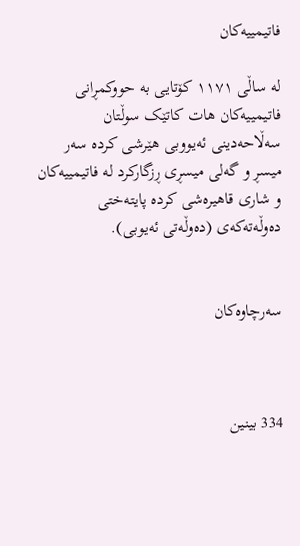فاتیمییەکان

لە ساڵی ١١٧١ کۆتایی بە حووکمڕانی فاتیمییەکان هات کاتێک سوڵتان سەڵاحەدینی ئەیووبی هێرشی کردە سەر میسڕ و گەلی میسڕی ڕزگارکرد لە فاتیمییەکان و شاری قاهیرەشی کردە پایتەختی دەوڵەتەکەی (دەوڵەتی ئەیوبی).


سەرچاوەکان



334 بینین